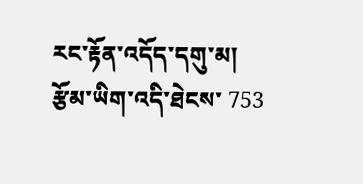རང་རྟོན་འདོད་དགུ་མ།
རྩོམ་ཡིག་འདི་ཐེངས་ 753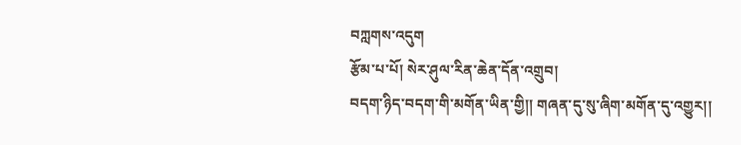བཀླགས་འདུག
རྩོམ་པ་པོ། སེར་ཤུལ་རིན་ཆེན་དོན་འགྲུབ།
བདག་ཉིད་བདག་གི་མགོན་ཡིན་གྱི།། གཞན་དུ་སུ་ཞིག་མགོན་དུ་འགྱུར།།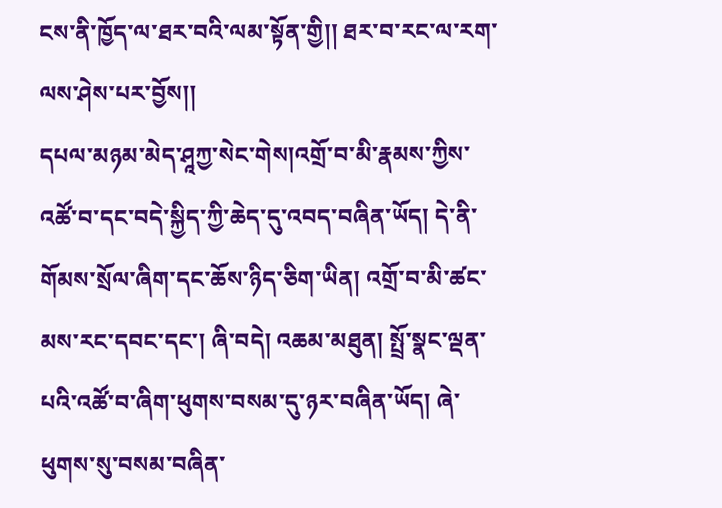ངས་ནི་ཁྱོད་ལ་ཐར་བའི་ལམ་སྟོན་གྱི།། ཐར་བ་རང་ལ་རག་ལས་ཤེས་པར་བྱོས།།
དཔལ་མཉམ་མེད་ཤཱཀྱ་སེང་གེས།འགྲོ་བ་མི་རྣམས་ཀྱིས་འཚོ་བ་དང་བདེ་སྐྱིད་ཀྱི་ཆེད་དུ་འབད་བཞིན་ཡོད། དེ་ནི་གོམས་སྲོལ་ཞིག་དང་ཆོས་ཉིད་ཅིག་ཡིན། འགྲོ་བ་མི་ཚང་མས་རང་དབང་དང་། ཞི་བདེ། འཆམ་མཐུན། སྤྲོ་སྣང་ལྡན་པའི་འཚོ་བ་ཞིག་ཕུགས་བསམ་དུ་ཉར་བཞིན་ཡོད། ཞེ་ཕུགས་སུ་བསམ་བཞིན་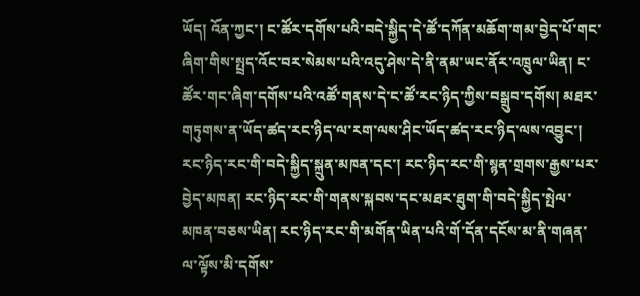ཡོད། འོན་ཀྱང་། ང་ཚོར་དགོས་པའི་བདེ་སྐྱིད་དེ་ཚོ་དཀོན་མཆོག་གམ་བྱེད་པོ་གང་ཞིག་གིས་སྤྲད་འོང་བར་སེམས་པའི་འདུ་ཤེས་དེ་ནི་ནམ་ཡང་ནོར་འཁྲུལ་ཡིན། ང་ཚོར་གང་ཞིག་དགོས་པའི་འཚོ་གནས་དེ་ང་ཚོ་རང་ཉིད་ཀྱིས་བསྒྲུབ་དགོས། མཐར་གཏུགས་ན་ཡོད་ཚད་རང་ཉིད་ལ་རག་ལས་ཤིང་ཡོད་ཚད་རང་ཉིད་ལས་འབྱུང་། རང་ཉིད་རང་གི་བདེ་སྐྱིད་སྐྲུན་མཁན་དང་། རང་ཉིད་རང་གི་སྙན་གྲགས་རྒྱས་པར་བྱེད་མཁན། རང་ཉིད་རང་གི་གནས་སྐབས་དང་མཐར་ཐུག་གི་བདེ་སྐྱིད་སྤེལ་མཁན་བཅས་ཡིན། རང་ཉིད་རང་གི་མགོན་ཡིན་པའི་གོ་དོན་དངོས་མ་ནི་གཞན་ལ་ལྟོས་མི་དགོས་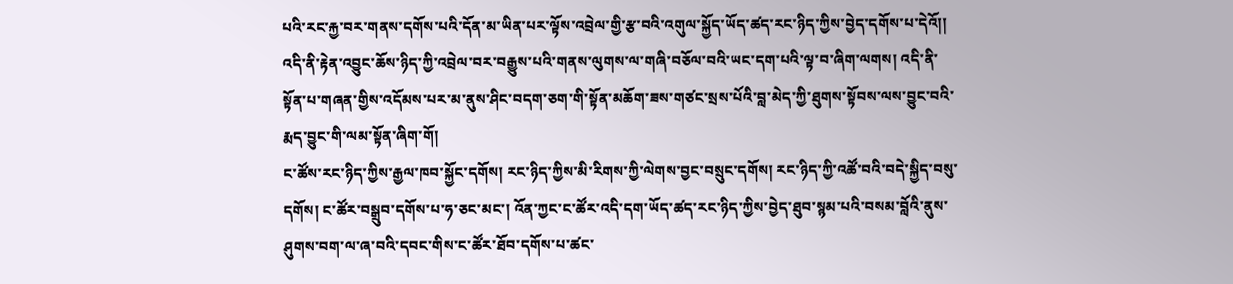པའི་རང་རྐྱ་བར་གནས་དགོས་པའི་དོན་མ་ཡིན་པར་ལྟོས་འབྲེལ་གྱི་རྩ་བའི་འགུལ་སྐྱོད་ཡོད་ཚད་རང་ཉིད་ཀྱིས་བྱེད་དགོས་པ་དེའོ།། འདི་ནི་རྟེན་འབྱུང་ཆོས་ཉིད་ཀྱི་འབྲེལ་བར་བརྒྱུས་པའི་གནས་ལུགས་ལ་གཞི་བཅོལ་བའི་ཡང་དག་པའི་ལྟ་བ་ཞིག་ལགས། འདི་ནི་སྟོན་པ་གཞན་གྱིས་འདོམས་པར་མ་ནུས་ཤིང་བདག་ཅག་གི་སྟོན་མཆོག་ཟས་གཙང་སྲས་པོའི་བླ་མེད་ཀྱི་ཐུགས་སྟོབས་ལས་བྱུང་བའི་རྨད་བྱུང་གི་ལམ་སྟོན་ཞིག་གོ།
ང་ཚོས་རང་ཉིད་ཀྱིས་རྒྱལ་ཁབ་སྐྱོང་དགོས། རང་ཉིད་ཀྱིས་མི་རིགས་ཀྱི་ལེགས་བྱང་བསྲུང་དགོས། རང་ཉིད་ཀྱི་འཚོ་བའི་བདེ་སྐྱིད་བསུ་དགོས། ང་ཚོར་བསྒྲུབ་དགོས་པ་ཧ་ཅང་མང་། འོན་ཀྱང་ང་ཚོར་འདི་དག་ཡོད་ཚད་རང་ཉིད་ཀྱིས་བྱེད་ཐུབ་སྙམ་པའི་བསམ་བློའི་ནུས་ཤུགས་བག་ལ་ཞ་བའི་དབང་གིས་ང་ཚོར་ཐོབ་དགོས་པ་ཚང་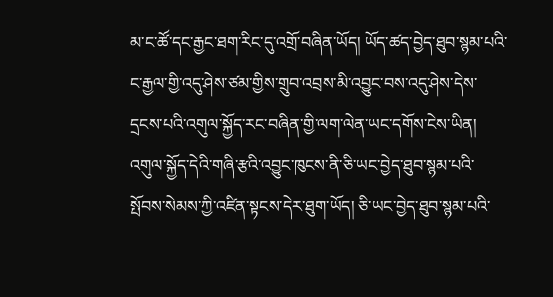མ་ང་ཚོ་དང་རྒྱང་ཐག་རིང་དུ་འགྲོ་བཞིན་ཡོད། ཡོད་ཚད་བྱེད་ཐུབ་སྙམ་པའི་ང་རྒྱལ་གྱི་འདུ་ཤེས་ཙམ་གྱིས་གྲུབ་འབྲས་མི་འབྱུང་བས་འདུ་ཤེས་དེས་དྲངས་པའི་འགུལ་སྐྱོད་རང་བཞིན་གྱི་ལག་ལེན་ཡང་དགོས་ངེས་ཡིན། འགུལ་སྐྱོད་དེའི་གཞི་རྩའི་འབྱུང་ཁུངས་ནི་ཅི་ཡང་བྱེད་ཐུབ་སྙམ་པའི་སྤོབས་སེམས་ཀྱི་འཛིན་སྟངས་དེར་ཐུག་ཡོད། ཅི་ཡང་བྱེད་ཐུབ་སྙམ་པའི་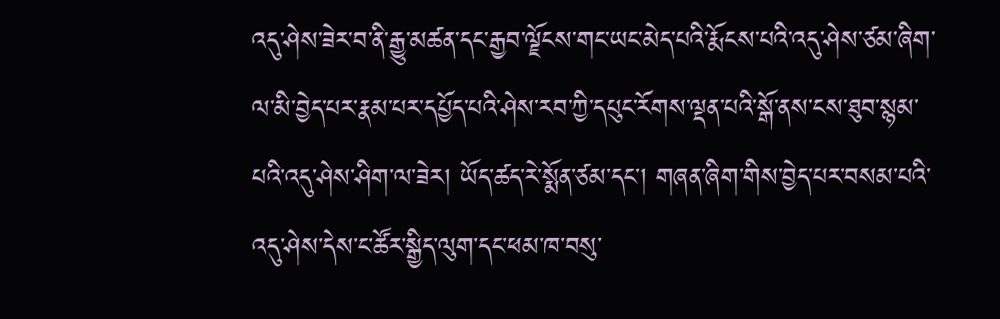འདུ་ཤེས་ཟེར་བ་ནི་རྒྱུ་མཚན་དང་རྒྱབ་ལྗོངས་གང་ཡང་མེད་པའི་རྨོངས་པའི་འདུ་ཤེས་ཙམ་ཞིག་ལ་མི་བྱེད་པར་རྣམ་པར་དཔྱོད་པའི་ཤེས་རབ་ཀྱི་དཔུང་རོགས་ལྡན་པའི་སྒོ་ནས་ངས་ཐུབ་སྙམ་པའི་འདུ་ཤེས་ཤིག་ལ་ཟེར། ཡོད་ཚད་རེ་སྨོན་ཙམ་དང་། གཞན་ཞིག་གིས་བྱེད་པར་བསམ་པའི་འདུ་ཤེས་དེས་ང་ཚོར་སྒྱིད་ལུག་དང་ཕམ་ཁ་བསུ་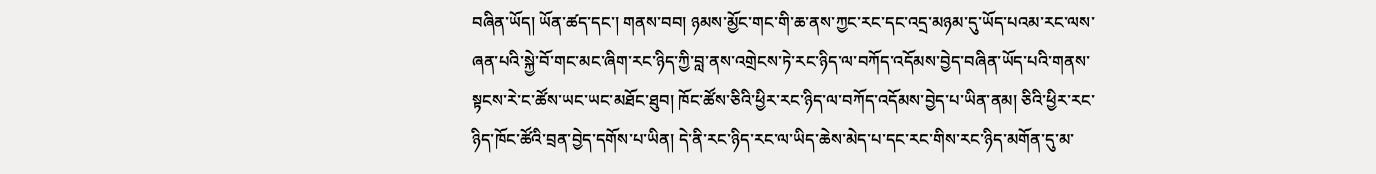བཞིན་ཡོད། ཡོན་ཚད་དང་། གནས་བབ། ཉམས་མྱོང་གང་གི་ཆ་ནས་ཀྱང་རང་དང་འདྲ་མཉམ་དུ་ཡོད་པའམ་རང་ལས་ཞན་པའི་སྐྱེ་བོ་གང་མང་ཞིག་རང་ཉིད་ཀྱི་བླ་ནས་འགྲེངས་ཏེ་རང་ཉིད་ལ་བཀོད་འདོམས་བྱེད་བཞིན་ཡོད་པའི་གནས་སྟངས་རེ་ང་ཚོས་ཡང་ཡང་མཐོང་ཐུབ། ཁོང་ཚོས་ཅིའི་ཕྱིར་རང་ཉིད་ལ་བཀོད་འདོམས་བྱེད་པ་ཡིན་ནམ། ཅིའི་ཕྱིར་རང་ཉིད་ཁོང་ཚོའི་བྲན་བྱེད་དགོས་པ་ཡིན། དེ་ནི་རང་ཉིད་རང་ལ་ཡིད་ཆེས་མེད་པ་དང་རང་གིས་རང་ཉིད་མགོན་དུ་མ་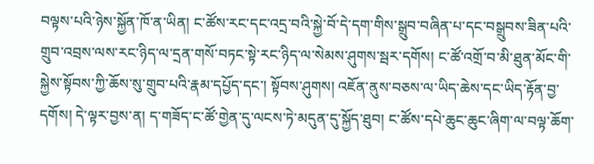བལྟས་པའི་ཉེས་སྐྱོན་ཁོ་ན་ཡིན། ང་ཚོས་རང་དང་འདྲ་བའི་སྐྱེ་བོ་དེ་དག་གིས་སྒྲུབ་བཞིན་པ་དང་བསྒྲུབས་ཟིན་པའི་གྲུབ་འབྲས་ལས་རང་ཉིད་ལ་དྲན་གསོ་བཏང་སྟེ་རང་ཉིད་ལ་སེམས་ཤུགས་སྦར་དགོས། ང་ཚོ་འགྲོ་བ་མི་ཐུན་མོང་གི་སྐྱེས་སྟོབས་ཀྱི་ཆོས་སུ་གྲུབ་པའི་རྣམ་དཔྱོད་དང་། སྟོབས་ཤུགས། འཇོན་ནུས་བཅས་ལ་ཡིད་ཆེས་དང་ཡིད་རྟོན་བྱ་དགོས། དེ་ལྟར་བྱས་ན། ད་གཟོད་ང་ཚོ་གྱེན་དུ་ལངས་ཏེ་མདུན་དུ་སྐྱོད་ཐུབ། ང་ཚོས་དཔེ་ཆུང་ཆུང་ཞིག་ལ་བལྟ་ཆོག་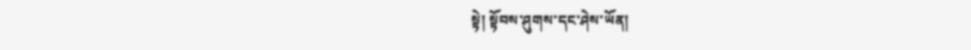སྟེ། སྟོབས་ཤུགས་དང་ཤེས་ཡོན།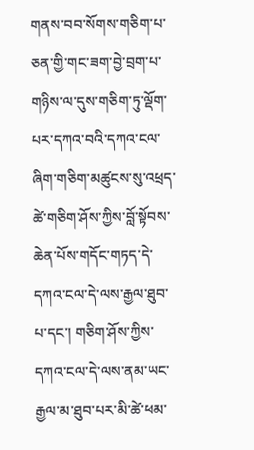གནས་བབ་སོགས་གཅིག་པ་ཅན་གྱི་གང་ཟག་བྱེ་བྲག་པ་གཉིས་ལ་དུས་གཅིག་ཏུ་ལྡོག་པར་དཀའ་བའི་དཀའ་ངལ་ཞིག་གཅིག་མཚུངས་སུ་འཕྲད་ཚེ་གཅིག་ཤོས་ཀྱིས་བློ་སྟོབས་ཆེན་པོས་གདོང་གཏད་དེ་དཀའ་ངལ་དེ་ལས་རྒྱལ་ཐུབ་པ་དང་། གཅིག་ཤོས་ཀྱིས་དཀའ་ངལ་དེ་ལས་ནམ་ཡང་རྒྱལ་མ་ཐུབ་པར་མི་ཚེ་ཕམ་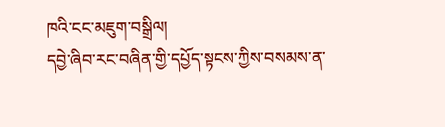ཁའི་ངང་མཇུག་བསྒྲིལ།
དབྱེ་ཞིབ་རང་བཞིན་གྱི་དཔྱོད་སྟངས་ཀྱིས་བསམས་ན་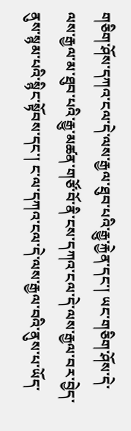གཅིག་ཤོས་དཀའ་ངལ་དེ་ལས་རྒྱལ་ཐུབ་པའི་རྒྱུ་རྐྱེན་དང་། ཡང་གཅིག་ཤོས་དེ་ལས་རྒྱལ་མ་ཐུབ་པའི་རྒྱུ་མཚན་གཙོ་བོ་ནི་ངས་དཀའ་ངལ་དེ་ལས་རྒྱལ་བར་བྱེད་ནུས་སྙམ་པའི་སྙིང་སྟོབས་དང་། ང་ལ་དཀའ་ངལ་དེ་ལས་རྒྱལ་བའི་ནུས་པ་ཡོད་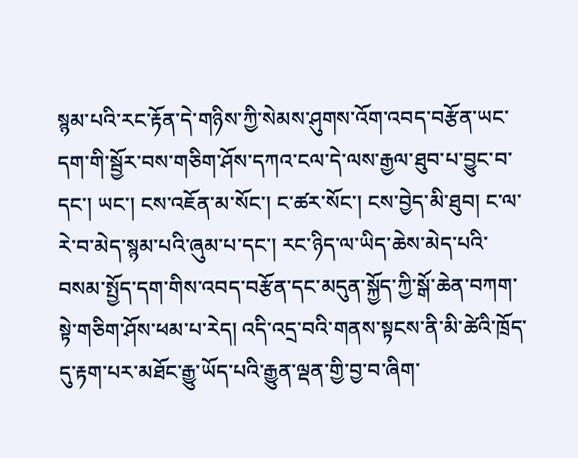སྙམ་པའི་རང་རྟོན་དེ་གཉིས་ཀྱི་སེམས་ཤུགས་འོག་འབད་བརྩོན་ཡང་དག་གི་སྦྱོར་བས་གཅིག་ཤོས་དཀའ་ངལ་དེ་ལས་རྒྱལ་ཐུབ་པ་བྱུང་བ་དང་། ཡང་། ངས་འཇོན་མ་སོང་། ང་ཚར་སོང་། ངས་བྱེད་མི་ཐུབ། ང་ལ་རེ་བ་མེད་སྙམ་པའི་ཞུམ་པ་དང་། རང་ཉིད་ལ་ཡིད་ཆེས་མེད་པའི་བསམ་སྤྱོད་དག་གིས་འབད་བརྩོན་དང་མདུན་སྐྱོད་ཀྱི་སྒོ་ཆེན་བཀག་སྟེ་གཅིག་ཤོས་ཕམ་པ་རེད། འདི་འདྲ་བའི་གནས་སྟངས་ནི་མི་ཚེའི་ཁྲོད་དུ་རྟག་པར་མཐོང་རྒྱུ་ཡོད་པའི་རྒྱུན་ལྡན་གྱི་བྱ་བ་ཞིག་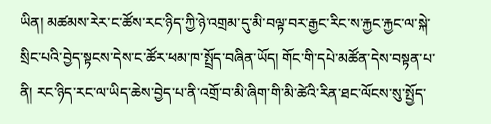ཡིན། མཚམས་རེར་ང་ཚོས་རང་ཉིད་ཀྱི་ཉེ་འགྲམ་དུ་མི་བལྟ་བར་རྒྱང་རིང་ས་རྐྱང་རྐྱང་ལ་སྐེ་སྲིང་པའི་བྱེད་སྟངས་དེས་ང་ཚོར་ཕམ་ཁ་སྤྲོད་བཞིན་ཡོད། གོང་གི་དཔེ་མཚོན་དེས་བསྟན་པ་ནི། རང་ཉིད་རང་ལ་ཡིད་ཆེས་བྱེད་པ་ནི་འགྲོ་བ་མི་ཞིག་གི་མི་ཚེའི་རིན་ཐང་ལོངས་སུ་སྤྱོད་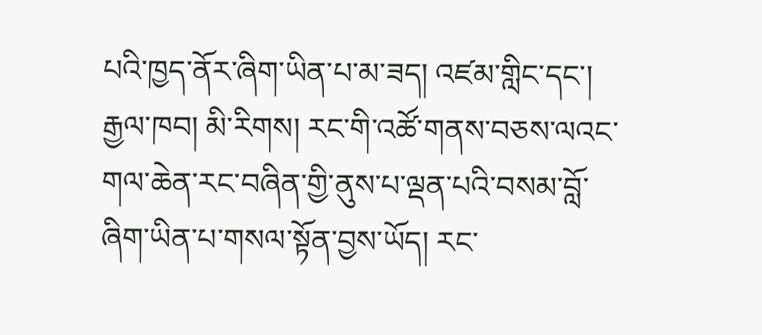པའི་ཁྱད་ནོར་ཞིག་ཡིན་པ་མ་ཟད། འཛམ་གླིང་དང་། རྒྱལ་ཁབ། མི་རིགས། རང་གི་འཚོ་གནས་བཅས་ལའང་གལ་ཆེན་རང་བཞིན་གྱི་ནུས་པ་ལྡན་པའི་བསམ་བློ་ཞིག་ཡིན་པ་གསལ་སྟོན་བྱས་ཡོད། རང་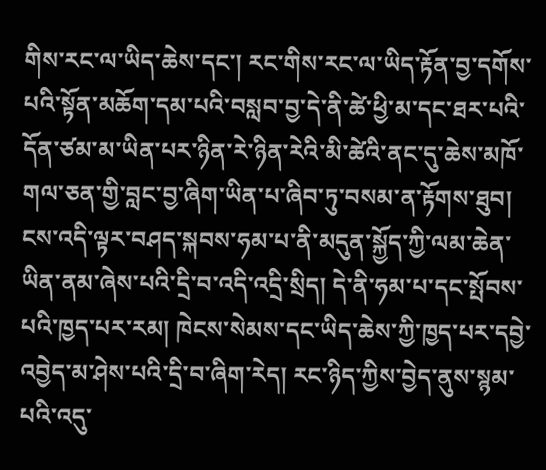གིས་རང་ལ་ཡིད་ཆེས་དང་། རང་གིས་རང་ལ་ཡིད་རྟོན་བྱ་དགོས་པའི་སྟོན་མཆོག་དམ་པའི་བསླབ་བྱ་དེ་ནི་ཚེ་ཕྱི་མ་དང་ཐར་པའི་དོན་ཙམ་མ་ཡིན་པར་ཉིན་རེ་ཉིན་རེའི་མི་ཚེའི་ནང་དུ་ཆེས་མཁོ་གལ་ཅན་གྱི་བླང་བྱ་ཞིག་ཡིན་པ་ཞིབ་ཏུ་བསམ་ན་རྟོགས་ཐུབ།
ངས་འདི་ལྟར་བཤད་སྐབས་ཧམ་པ་ནི་མདུན་སྐྱོད་ཀྱི་ལམ་ཆེན་ཡིན་ནམ་ཞེས་པའི་དྲི་བ་འདི་འདྲི་སྲིད། དེ་ནི་ཧམ་པ་དང་སྤོབས་པའི་ཁྱད་པར་རམ། ཁེངས་སེམས་དང་ཡིད་ཆེས་ཀྱི་ཁྱད་པར་དབྱེ་འབྱེད་མ་ཤེས་པའི་དྲི་བ་ཞིག་རེད། རང་ཉིད་ཀྱིས་བྱེད་ནུས་སྙམ་པའི་འདུ་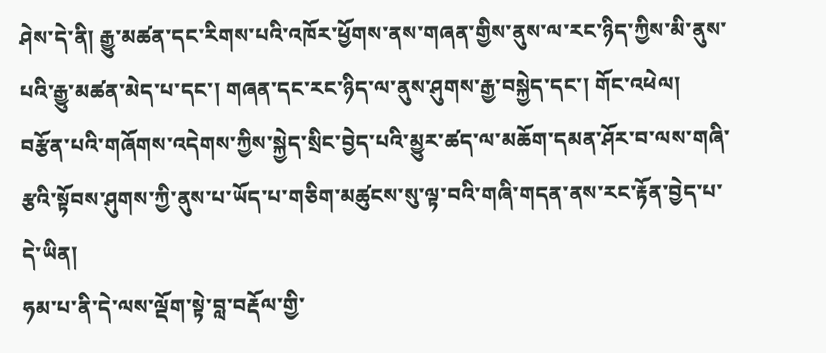ཤེས་དེ་ནི། རྒྱུ་མཚན་དང་རིགས་པའི་འཁོར་ཕྱོགས་ནས་གཞན་གྱིས་ནུས་ལ་རང་ཉིད་ཀྱིས་མི་ནུས་པའི་རྒྱུ་མཚན་མེད་པ་དང་། གཞན་དང་རང་ཉིད་ལ་ནུས་ཤུགས་རྒྱ་བསྐྱེད་དང་། གོང་འཕེལ། བརྩོན་པའི་གཞོགས་འདེགས་ཀྱིས་སྐྱེད་སྲིང་བྱེད་པའི་མྱུར་ཚད་ལ་མཆོག་དམན་ཤོར་བ་ལས་གཞི་རྩའི་སྟོབས་ཤུགས་ཀྱི་ནུས་པ་ཡོད་པ་གཅིག་མཚུངས་སུ་ལྟ་བའི་གཞི་གདན་ནས་རང་རྟོན་བྱེད་པ་དེ་ཡིན།
ཧམ་པ་ནི་དེ་ལས་ལྡོག་སྟེ་བླ་བརྡོལ་གྱི་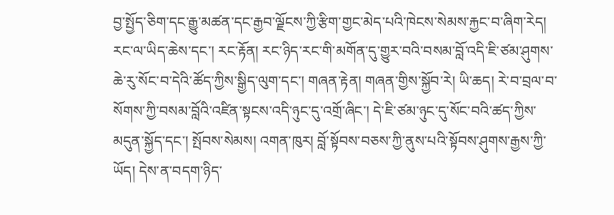བྱ་སྤྱོད་ཅིག་དང་རྒྱུ་མཚན་དང་རྒྱབ་ལྗོངས་ཀྱི་རྩིག་གྱང་མེད་པའི་ཁེངས་སེམས་རྐྱང་བ་ཞིག་རེད། རང་ལ་ཡིད་ཆེས་དང་། རང་རྟོན། རང་ཉིད་རང་གི་མགོན་དུ་གྱུར་བའི་བསམ་བློ་འདི་ཇི་ཙམ་ཤུགས་ཆེ་རུ་སོང་བ་དེའི་ཚོད་ཀྱིས་སྒྱིད་ལུག་དང་། གཞན་རྟེན། གཞན་གྱིས་སྐྱོབ་རེ། ཡི་ཆད། རེ་བ་བྲལ་བ་སོགས་ཀྱི་བསམ་བློའི་འཛིན་སྟངས་འདི་ཉུང་དུ་འགྲོ་ཞིང་། དེ་ཇི་ཙམ་ཉུང་དུ་སོང་བའི་ཚད་ཀྱིས་མདུན་སྐྱོད་དང་། སྤོབས་སེམས། འགན་ཁུར། བློ་སྟོབས་བཅས་ཀྱི་ནུས་པའི་སྟོབས་ཤུགས་རྒྱས་ཀྱི་ཡོད། དེས་ན་བདག་ཉིད་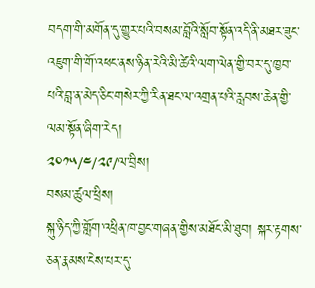བདག་གི་མགོན་དུ་གྱུར་པའི་བསམ་བློའི་སློབ་སྟོན་འདི་ནི་མཐར་ཟུང་འཇུག་གི་གོ་འཕང་ནས་ཉིན་རེའི་མི་ཚེའི་ལག་ལེན་གྱི་བར་དུ་ཁྱབ་པའི་བླ་ན་མེད་ཅིང་གསེར་ཀྱི་རིན་ཐང་ལ་འགྲན་པའི་རླབས་ཆེན་གྱི་ལམ་སྟོན་ཞིག་རེད།
༢༠༡༥/༤/༢༩/ལ་བྲིས།
བསམ་ཚུལ་ཕྲིས།
སྐུ་ཉིད་ཀྱི་གློག་འཕྲིན་ཁ་བྱང་གཞན་གྱིས་མཐོང་མི་ཐུབ། སྐར་རྟགས་ཅན་རྣམས་ངེས་པར་དུ་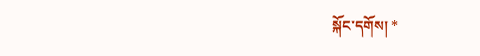སྐོང་དགོས། *